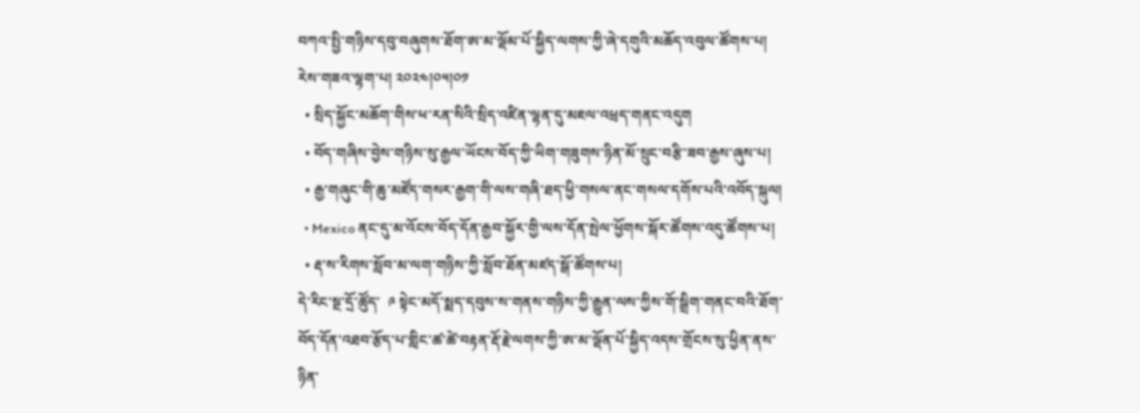བཀའ་སྤྱི་གཉིས་དབུ་བཞུགས་ཐོག་ཨ་མ་ལྡོམ་པོ་སྐྱིད་ལགས་ཀྱི་ཞེ་དགུའི་མཆོད་འབུལ་ཚོགས་པ།
རེས་གཟའ་ལྷག་པ། ༢༠༢༤།༠༥།༠༡
  • སྲིད་སྐྱོང་མཆོག་གིས་ཕ་རན་སིའི་སྲིད་འཛིན་ལྷན་དུ་མཇལ་འཕྲད་གནང་འདུག
  • བོད་གཞིས་བྱེས་གཉིས་སུ་རྒྱལ་ཡོངས་བོད་ཀྱི་ཡིག་གཟུགས་ཉིན་མོ་སྲུང་བརྩི་ཟབ་རྒྱས་ཞུས་པ།
  • རྒྱ་གཞུང་གི་ཆུ་མཛོད་གསར་རྒྱག་གི་ལས་གཞི་ཐད་ཕྱི་གསལ་ནང་གསལ་དགོས་པའི་འབོད་སྐུལ།
  • Mexico ནང་དུ་མ་འོངས་བོད་དོན་རྒྱབ་སྐྱོར་གྱི་ལས་དོན་སྤེལ་ཕྱོགས་སྐོར་ཚོགས་འདུ་ཚོགས་པ།
  • རྡ་ས་རིགས་སློབ་མ་ལག་གཉིས་ཀྱི་སློབ་ཐོན་མཛད་སྒོ་ཚོགས་པ།
དེ་རིང་སྔ་དྲོ་ཚོུད་  ༩ སྟེང་མདོ་སྨད་དབུས་ས་གནས་གཉིས་ཀྱི་རྒྱུན་ལས་ཀྱིས་གོ་སྒྲིག་གནང་བའི་ཐོག་བོད་དོན་འཐབ་རྩོད་པ་གླིང་ཚ་ཚེ་བརྟན་རྡོ་རྗེ་ལགས་ཀྱི་ཨ་མ་ལྡོན་པོ་སྐྱིད་འདས་གྲོངས་སུ་ཕྱིན་ནས་ཉིན་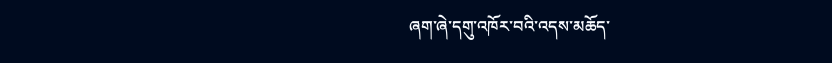ཞག་ཞེ་དགུ་འཁོར་བའི་འདས་མཆོད་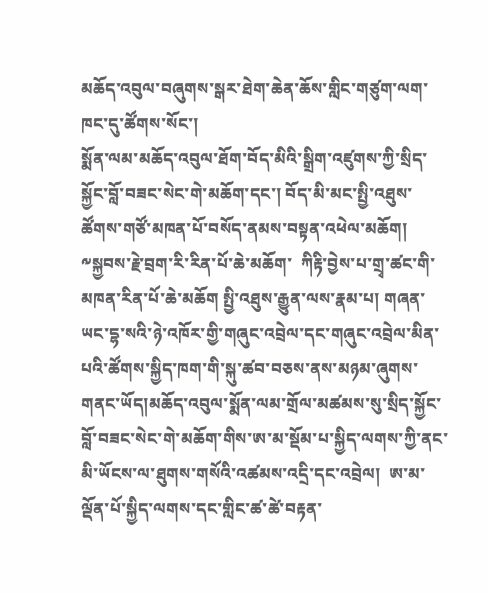མཆོད་འབུལ་བཞུགས་སྒར་ཐེག་ཆེན་ཆོས་གླིང་གཙུག་ལག་ཁང་དུ་ཚོགས་སོང་།
སྨོན་ལམ་མཆོད་འབུལ་ཐོག་བོད་མིའི་སྒྲིག་འཛུགས་ཀྱི་སྲིད་སྐྱོང་བློ་བཟང་སེང་གེ་མཆོག་དང་། བོད་མི་མང་སྤྱི་འཐུས་ཚོགས་གཙོ་མཁན་པོ་བསོད་ནམས་བསྟན་འཕེལ་མཆོག། ༸སྐྱབས་རྗེ་བྲག་རི་རིན་པོ་ཆེ་མཆོག་  ཀིརྟི་བྱེས་པ་གྲྭ་ཚང་གི་མཁན་རིན་པོ་ཆེ་མཆོག སྤྱི་འཐུས་རྒྱུན་ལས་རྣམ་པ། གཞན་ཡང་དྷ་སའི་ཉེ་འཁོར་གྱི་གཞུང་འབྲེལ་དང་གཞུང་འབྲེལ་མིན་པའི་ཚོགས་སྐྱིད་ཁག་གི་སྐུ་ཚབ་བཅས་ནས་མཉམ་ཞུགས་གནང་ཡོད།མཆོད་འབུལ་སྨོན་ལམ་གྲོལ་མཚམས་སུ་སྲིད་སྐྱོང་བློ་བཟང་སེང་གེ་མཆོག་གིས་ཨ་མ་སྡོམ་པ་སྐྱིད་ལགས་ཀྱི་ནང་མི་ཡོངས་ལ་ཐུགས་གསོའི་འཚམས་འདྲི་དང་འབྲེལ།  ཨ་མ་ལྡོན་པོ་སྐྱིད་ལགས་དང་གླིང་ཚ་ཚེ་བརྟན་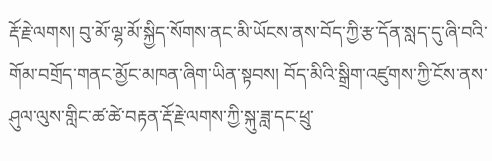རྡོ་རྗེ་ལགས། བུ་མོ་ལྷ་མོ་སྐྱིད་སོགས་ནང་མི་ཡོངས་ནས་བོད་ཀྱི་རྩ་དོན་སླད་དུ་ཞི་བའི་གོམ་བགྲོད་གནང་མྱོང་མཁན་ཞིག་ཡིན་སྟབས། བོད་མིའི་སྒྲིག་འཛུགས་ཀྱི་ངོས་ནས་ཤུལ་ལུས་གླིང་ཚ་ཚེ་བརྟན་རྡོ་རྗེ་ལགས་ཀྱི་སྐུ་ཟླ་དང་ཕྲུ་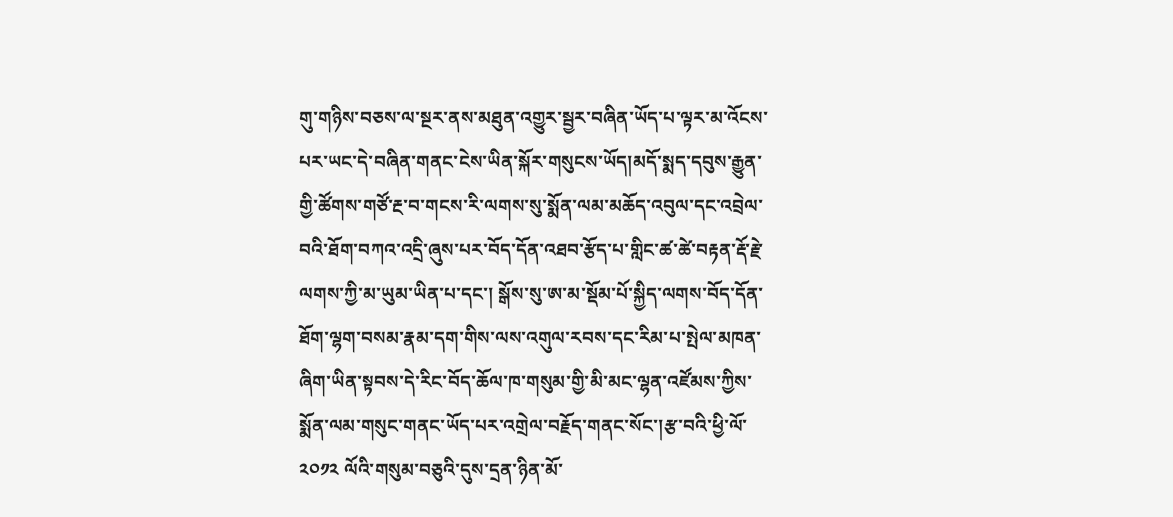གུ་གཉིས་བཅས་ལ་སྔར་ནས་མཐུན་འགྱུར་སྦྱར་བཞིན་ཡོད་པ་ལྟར་མ་འོངས་པར་ཡང་དེ་བཞིན་གནང་ངེས་ཡིན་སྐོར་གསུངས་ཡོད།མདོ་སྨད་དབུས་རྒྱུན་གྱི་ཚོགས་གཙོ་རྔ་བ་གངས་རི་ལགས་སུ་སྨོན་ལམ་མཆོད་འབུལ་དང་འབྲེལ་བའི་ཐོག་བཀའ་འདྲི་ཞུས་པར་བོད་དོན་འཐབ་རྩོད་པ་གླིང་ཚ་ཚེ་བརྟན་རྡོ་རྗེ་ལགས་ཀྱི་མ་ཡུམ་ཡིན་པ་དང་། སྒོས་སུ་ཨ་མ་སྡོམ་པོ་སྐྱིད་ལགས་བོད་དོན་ཐོག་ལྷག་བསམ་རྣམ་དག་གིས་ལས་འགུལ་རབས་དང་རིམ་པ་སྤེལ་མཁན་ཞིག་ཡིན་སྟབས་དེ་རིང་བོད་ཆོལ་ཁ་གསུམ་གྱི་མི་མང་ལྷན་འཛོམས་ཀྱིས་སྨོན་ལམ་གསུང་གནང་ཡོད་པར་འགྲེལ་བརྗོད་གནང་སོང་།རྩ་བའི་ཕྱི་ལོ་ ༢༠༡༢ ལོའི་གསུམ་བཅུའི་དུས་དྲན་ཉིན་མོ་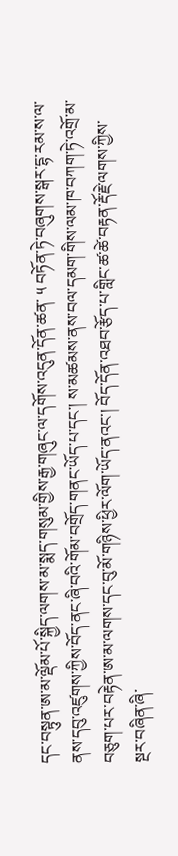དང་བསྟུན་ཨ་མ་ལྡོམ་པོ་སྐྱིད་ལགས་མ་སྨད་གསུམ་གྱིས་རྒྱ་གཞུང་ལ་དགོས་འདུན་དོན་ཚན་ ༥ བཏོན་ཏེ་བཞུགས་སྒར་དྷ་རམ་ས་ལ་ནས་དབུ་འཛུགས་ཀྱིས་བོད་ནང་ཞི་བའི་གོམ་བགྲོད་གནང་ཡོད་པ་དང་། ས་མཚམས་ནས་བལ་དམག་གིས་ལམ་ཁ་བཀག་ཏེ་འགྲོ་མ་བཅུག་པར་བརྟེན་ཨ་མ་ལགས་དང་བུ་མོ་གཉིས་ཕྱིར་ལོག་ཡོད་ནའང་། བོད་དོན་འཐབ་རྩོད་པ་གླིང་ཚ་ཚེ་བརྟན་རྡོ་རྗེ་ལགས་ཀྱིས་སྔར་བཞིན་ཞི་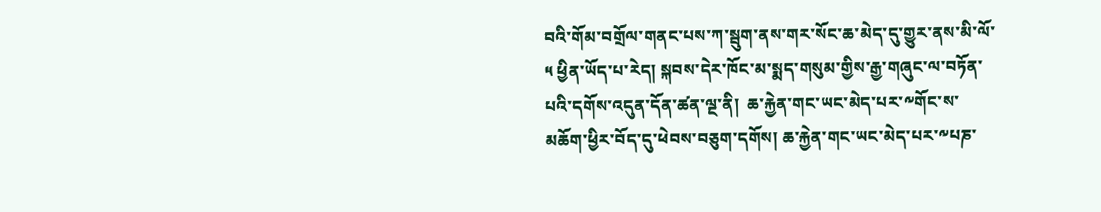བའི་གོམ་བགྲོལ་གནང་པས་ཀ་སྦུག་ནས་གར་སོང་ཆ་མེད་དུ་གྱུར་ནས་མི་ལོ་ ༥ ཕྱིན་ཡོད་པ་རེད། སྐབས་དེར་ཁོང་མ་སྨད་གསུམ་གྱིས་རྒྱ་གཞུང་ལ་བཏོན་པའི་དགོས་འདུན་དོན་ཚན་ལྔ་ནི།  ཆ་རྐྱེན་གང་ཡང་མེད་པར་༸གོང་ས་མཆོག་ཕྱིར་བོད་དུ་ཕེབས་བཅུག་དགོས། ཆ་རྐྱེན་གང་ཡང་མེད་པར་༸པཎ་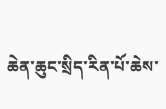ཆེན་ཆུང་སྲིད་རིན་པོ་ཆེས་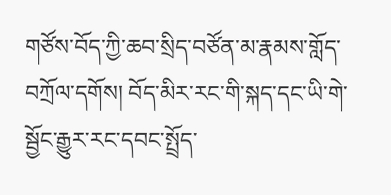གཙོས་བོད་ཀྱི་ཆབ་སྲིད་བཙོན་མ་རྣམས་གློད་བཀྲོལ་དགོས། བོད་མིར་རང་གི་སྐད་དང་ཡི་གེ་སྦྱོང་རྒྱུར་རང་དབང་སྤྲོད་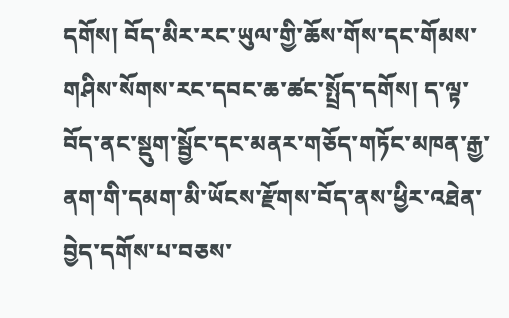དགོས། བོད་མིར་རང་ཡུལ་གྱི་ཆོས་གོས་དང་གོམས་གཤིས་སོགས་རང་དབང་ཆ་ཚང་སྤྲོད་དགོས། ད་ལྟ་བོད་ནང་སྡུག་སྦྱོང་དང་མནར་གཅོད་གཏོང་མཁན་རྒྱ་ནག་གི་དམག་མི་ཡོངས་རྫོགས་བོད་ནས་ཕྱིར་འཐེན་བྱེད་དགོས་པ་བཅས་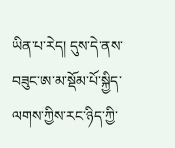ཡིན་པ་རེད། དུས་དེ་ནས་བཟུང་ཨ་མ་སྡོམ་པོ་སྐྱིད་ལགས་ཀྱིས་རང་ཉིད་ཀྱི་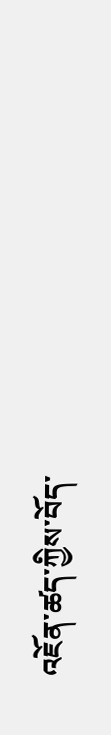འཇོན་ཚད་ཀྱིས་བོད་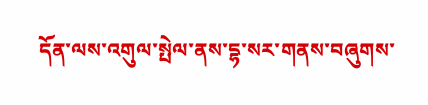དོན་ལས་འགུལ་སྤེལ་ནས་དྷ་སར་གནས་བཞུགས་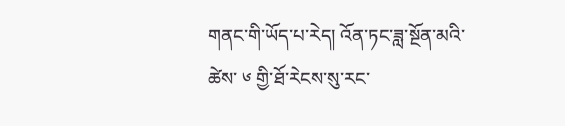གནང་གི་ཡོད་པ་རེད། འོན་ཏང་ཟླ་སྔོན་མའི་ཚེས་ ༦ གྱི་ཐོ་རེངས་སུ་རང་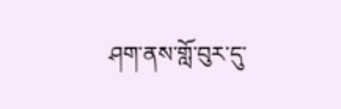ཤག་ནས་གློ་བུར་དུ་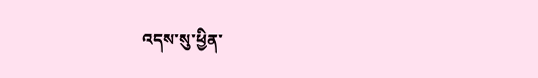འདས་སུ་ཕྱིན་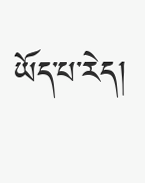ཡོད་པ་རེད།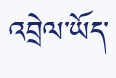འབྲེལ་ཡོད་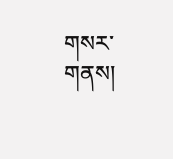གསར་གནས།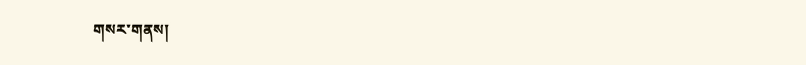གསར་གནས།